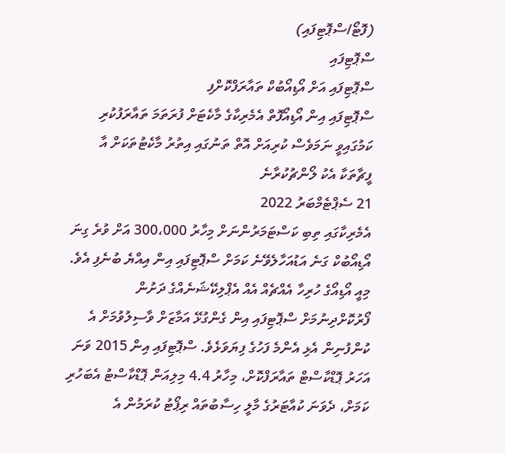(ފޮޓޯ/ސްޕޮޓިފައި)
ސްޕޮޓިފައި
ސްޕޮޓިފައި އަށް އޯޑިއޯބުކް ތައާރަފްކޮށްފި
ސްޕޮޓިފައި އިން އޯޑިއޯފޮތް އެމެރިކާގެ މާކެޓަށް ފުރަތަމަ ތައާރަފުކުރި ކަމުގައިވީ ނަމަވެސް ކުރިއަށް އޮތް ތަނުގައި އިތުރު މާކެޓުތަކަށް އާ ފީޗާތަކާ އެކު ލޯންޗުކުރާނެ
21 ސެޕްޓެމްބަރު 2022
އެމެރިކާގައި ތިބި ކަސްޓަމަރުންނަށް މިހާރު 300،000 އަށް ވުރެ ގިނަ އޯޑިއޯބުކް ގަނެ އަޑުއަހާލެވޭނެ ކަމަށް ސްޕޮޓިފައި އިން އިއްޔެ ބުނެފި އެވެ.
މިއީ އޯޑިއޯގެ ހުރިހާ އެއްޗެއް އެއް އެޕްލިކޭޝަނެއްގެ ދަށުން ފޯރުކޮށްދިނުމަށް ސްޕޮޓިފައި އިން ގެންގުޅޭ އަމާޒަށް ވާސިލުވުމަށް އެ ކުންފުނިން އެޅި އެންމެ ފަހުގެ ފިޔަވަޅެވެ. ސްޕޮޓިފައި އިން 2015 ވަނަ އަހަރު ޕޮޑްކާސްޓް ތައާރަފްކޮށް، މިހާރު 4.4 މިލިއަން ޕޮޑްކާސްޓު އެބަހުރި ކަމަށް، ދެވަނަ ކުއާޓަރުގެ މާލީ ހިސާބުތައް ރިޕޯޓު ކުރަމުން އެ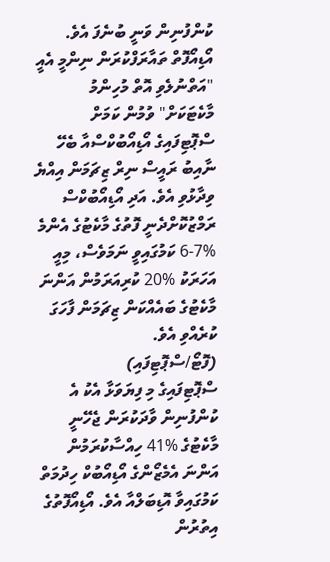ކުންފުނިން ވަނީ ބުނެފަ އެވެ.
އޯޑިއޯފޮތް ތައާރަފްކުރަން ނިންމީ އެއީ "އަތްނުލެވި އޮތް މުހިންމު މާކެޓަކަށް" ވުމުން ކަމަށް ސްޕޮޓިފައިގެ އޯޑިއޯބުކްސްއާ ބެހޭ ނާއިބު ރައީސް ނިރް ޒިޗަމަން އިއްޔެ ވިދާޅުވި އެވެ. އަދި އޯޑިއޯބުކްސް ރަމްޒުކޮށްދެނީ ފޮތުގެ މާކެޓުގެ އެންމެ %7-6 ކަމުގައިވީ ނަމަވެސް، މިއީ އަހަރަކު %20 ކުރިއަރަމުން އަންނަ މާކެޓުގެ ބައެއްކަން ޒިޗަމަން ފާހަގަ ކުރެއްވި އެވެ.
(ފޮޓޯ/ސްޕޮޓިފައި)
ސްޕޮޓިފައިގެ މި ފިޔަވަޅާ އެކު އެ ކުންފުނިން ވާދަކުރަން ޖެހޭނީ މާކެޓުގެ %41 ހިއްސާކުރަމުން އަންނަ އެމެޒޯންގެ އޯޑިއޯބުކް ހިދުމަތް ކަމުގައިވާ އޮޑިބަލްއާ އެވެ. އޯޑިއޯފޮތުގެ އިތުރުން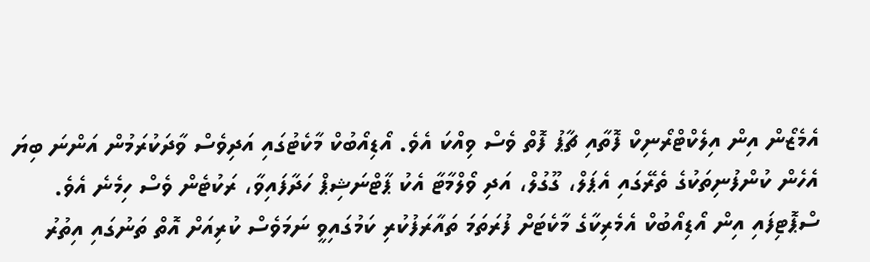އެމެޒޯން އިން އިލެކްޓްރޯނިކް ފޮތާއި ޗާޕު ފޮތް ވެސް ވިއްކަ އެވެ. އޯޑިއޯބުކް މާކެޓުގައި އަދިވެސް ވާދަކުރަމުން އަންނަ ބިޔަ އެހެން ކުންފުނިތަކުގެ ތެރޭގައި އެޕަލް، ގޫގުލް، އަދި ވޯލްމާޓާ އެކު ޕާޓްނަޝިޕް ހަދާފައިވާ، ރަކުޓެން ވެސް ހިމެނެ އެވެ.
ސްޕޮޓިފައި އިން އޯޑިއޯބުކް އެމެރިކާގެ މާކެޓަށް ފުރަތަމަ ތައާރަފުކުރި ކަމުގައިވީ ނަމަވެސް ކުރިއަށް އޮތް ތަނުގައި އިތުރު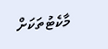މާކެޓުތަކަށް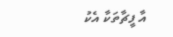އާ ފީޗާތަކާ އެކު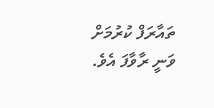ތައާރަފް ކުރުމަށް ވަނީ ރާވާފަ އެވެ.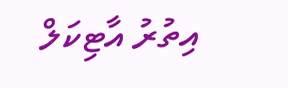އިތުރު އާޓިކަލް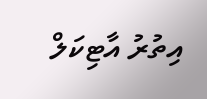އިތުރު އާޓިކަލް